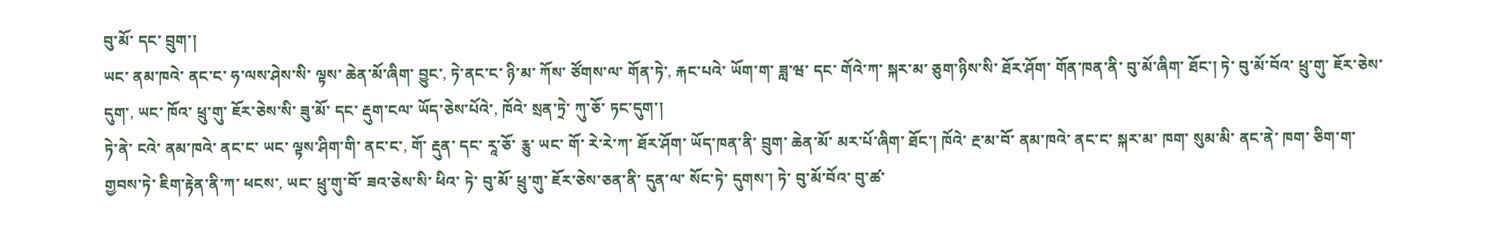བུ་མོ་ དང་ བྲུག་།
ཡང་ ནམ་ཁའེ་ ནང་ང་ ཧ་ལས་ཤེས་སི་ ལྟས་ ཆེན་མོ་ཞིག་ བྱུང་, ཏེ་ནང་ང་ ཉི་མ་ ཀོས་ ཙོགས་ལ་ གོན་ཏེ་, རྐང་པའེ་ ཡོག་ག་ ཟླ་ཝ་ དང་ གོའེ་ཀ་ སྐར་མ་ ཅུག་ཉིས་སི་ ཐོར་ཤོག་ གོན་ཁན་ནི་ བུ་མོ་ཞིག་ ཐོང་། ཏེ་ བུ་མོ་བོའ་ ཕྲུ་གུ་ ཇོར་ཅེས་ དུག་, ཡང་ ཁོའ་ ཕྲུ་གུ་ ཇོར་ཅེས་སི་ ཟུ་མོ་ དང་ རྡུག་ངལ་ ཡོད་ཅེས་པོའེ་, ཁོའེ་ སྲན་ཏྲེ་ ཀུ་ཅོ་ ཏང་དུག་།
ཏེ་ནེ་ ངའེ་ ནམ་ཁའེ་ ནང་ང་ ཡང་ ལྟས་ཤིག་གི་ ནང་ང་, གོ་ རྡུན་ དང་ རཱ་ཅོ་ རྕུ་ ཡང་ གོ་ རེ་རེ་ཀ་ ཐོར་ཤོག་ ཡོད་ཁན་ནི་ བྲུག་ ཆེན་མོ་ མར་པོ་ཞིག་ ཐོང་། ཁོའེ་ རྔ་མ་བོ་ ནམ་ཁའེ་ ནང་ང་ སྐར་མ་ ཁག་ སུམ་མི་ ནང་ནེ་ ཁག་ ཅིག་ག་ གྱབས་ཏེ་ ཇིག་རྟེན་ནི་ཀ་ ཕངས་, ཡང་ ཕྲུ་གུ་བོ་ ཟའ་ཅེས་སི་ ཕིའ་ ཏེ་ བུ་མོ་ ཕྲུ་གུ་ ཇོར་ཅེས་ཅན་ནི་ དུན་ལ་ སོང་ཏེ་ དུགས་། ཏེ་ བུ་མོ་བོའ་ བུ་ཚ་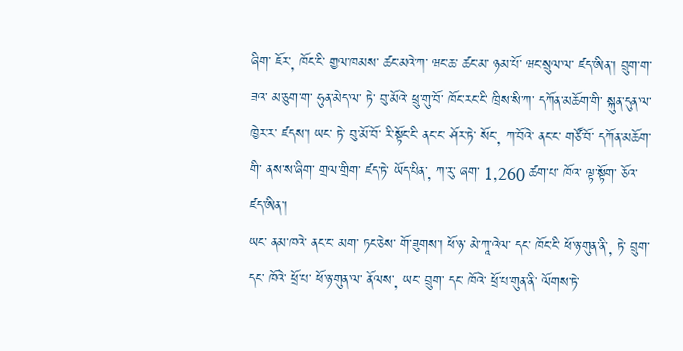ཞིག་ ཇོར་, ཁོང་ངི་ གྱལ་ཁམས་ ཚང་མའེ་ཀ་ ཝང་ཆ་ ཚང་མ་ ཉམ་པོ་ ཝང་སྲུལ་ལ་ ཛད་ཨིན་། བྲུག་ག་ ཟའ་ མ་ཅུག་ག་ ཧུན་མེད་ལ་ ཏེ་ བུ་མོའེ་ ཕྲུ་གུ་བོ་ ཁོང་རང་ངི་ ཁྲིས་སི་ཀ་ དཀོན་མཆོག་གི་ སྐུན་དུན་ལ་ ཁྱེར་ར་ ཛདས་། ཡང་ ཏེ་ བུ་མོ་བོ་ རི་སྟོང་ངི་ ནང་ང་ ཤོར་ཏེ་ སོང་, ཀ་བོའེ་ ནང་ང་ གཙོ་བོ་ དཀོན་མཆོག་གི་ ནས་ས་ཞིག་ གྲལ་གྲིག་ ཛད་ཏེ་ ཡོད་པིན་, ཀ་རུ་ ཞག་ 1,260 ཚག་པ་ ཁོའ་ ལྟ་སྟོག་ ཅོའ་ ཛད་ཨིན་།
ཡང་ ནམ་ཁའེ་ ནང་ང་ མག་ ཏང་ཅེས་ གོ་ཟུགས་། ཕོ་ཉ་ མེ་ཀཱ་འེལ་ དང་ ཁོང་ངི་ ཕོ་ཉ་གུན་ནི་, ཏེ་ བྲུག་ དང་ ཁོའེ་ ཕྲོ་པ་ ཕོ་ཉ་གུན་ལ་ ནོལས་, ཡང་ བྲུག་ དང་ ཁོའེ་ ཕྲོ་པ་གུན་ནི་ ལོགས་ཏེ་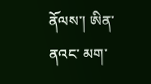ནོལས་། ཨིན་ནའང་ མག་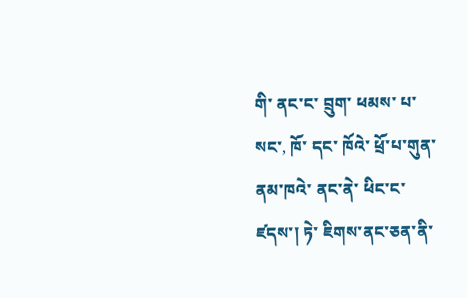གི་ ནང་ང་ བྲུག་ ཕམས་ པ་སང་, ཁོ་ དང་ ཁོའེ་ ཕྲོ་པ་གུན་ ནམ་ཁའེ་ ནང་ནེ་ ཕིང་ང་ ཛདས་། ཏེ་ ཇིགས་ནང་ཅན་ནི་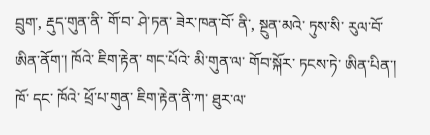བྲུག་, རྡུད་གུན་ནི་ གོ་བ་ ཤེ་ཏན་ ཟེར་ཁན་བོ་ ནི་, སྔུན་མའེ་ ཏུས་སི་ རུལ་བོ་ ཨིན་ནོག་། ཁོའེ་ ཇིག་རྟེན་ གང་པོའེ་ མི་གུན་ལ་ གོབ་སྐོར་ ཏངས་ཏེ་ ཨིན་པིན་། ཁོ་ དང་ ཁོའེ་ ཕྲོ་པ་གུན་ ཇིག་རྟེན་ནི་ཀ་ ཐུར་ལ་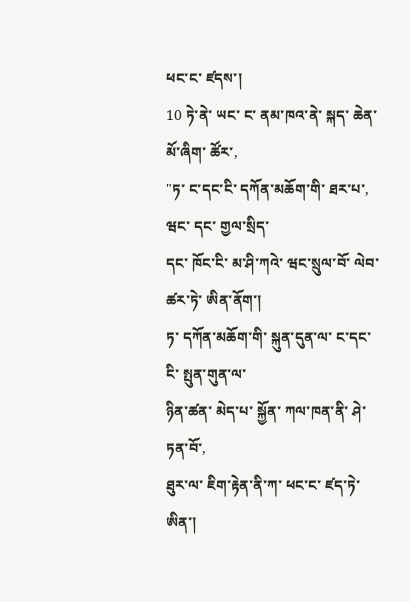ཕང་ང་ ཛདས་།
10 ཏེ་ནེ་ ཡང་ ང་ ནམ་ཁའ་ནེ་ སྐད་ ཆེན་མོ་ཞིག་ ཚོར་,
"ཏ་ ང་དང་ངི་ དཀོན་མཆོག་གི་ ཐར་པ་, ཝང་ དང་ གྱལ་སྲིད་
དང་ ཁོང་ངི་ མ་ཤི་ཀའེ་ ཝང་སྲུལ་བོ་ ལེབ་ ཚར་ཏེ་ ཨིན་ནོག་།
ཏ་ དཀོན་མཆོག་གི་ སྐུན་དུན་ལ་ ང་དང་ངི་ སྤུན་གུན་ལ་
ཉིན་ཚན་ མེད་པ་ སྐྱོན་ ཀལ་ཁན་ནི་ ཤེ་ཏན་བོ་,
ཐུར་ལ་ ཇིག་རྟེན་ནི་ཀ་ ཕང་ང་ ཛད་ཏེ་ ཨིན་།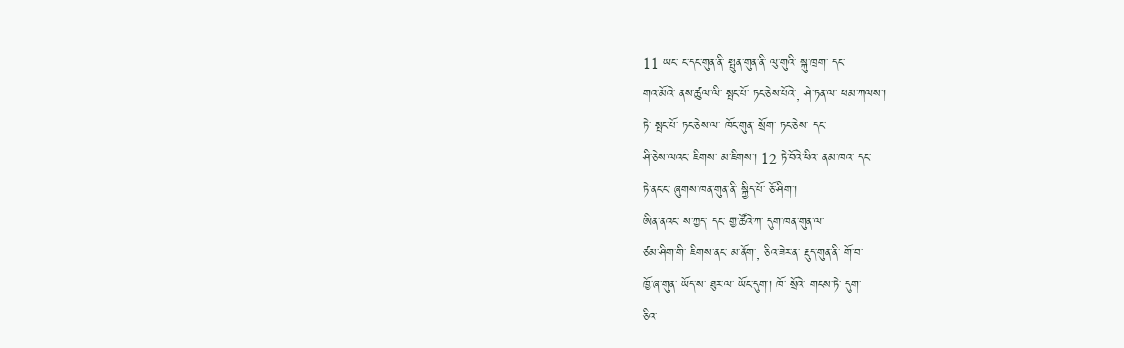11 ཡང་ ང་དང་གུན་ནི་ སྤུན་གུན་ནི་ ལུ་གུའི་ སྐུ་ཁྲག་ དང་
གའ་མོའེ་ ནས་ཚུལ་ལི་ སྤང་པོ་ ཏང་ཅེས་པོའེ་, ཤེ་ཏན་ལ་ ཕམ་ཀལས་།
ཏེ་ སྤང་པོ་ ཏང་ཅེས་ལ་ ཁོང་གུན་ སྲོག་ ཏང་ཅེས་ དང་
ཤི་ཅེས་ལའང་ ཇིགས་ མ་ཇིགས་། 12 ཏེ་བོའེ་ཕིའ་ ནམ་ཁའ་ དང་
ཏེ་ནང་ང་ ཞུགས་ཁན་གུན་ནི་ སྐྱིད་པོ་ ཅོ་ཤིག་།
ཨིན་ནའང་ ས་ཀྱད་ དང་ གྱ་ཚོའེ་ཀ་ དུག་ཁན་གུན་ལ་
ཙམ་ཤིག་གི་ ཇིགས་ནང་ མ་ནོག་, ཅིའ་ཟེར་ན་ རྡུད་གུན་ནི་ གོ་བ་
ཁྱོ་ཞ་གུན་ ཡོད་ས་ ཐུར་ལ་ ཡོང་དུག་། ཁོ་ སྲོའེ་ གངས་ཏེ་ དུག་
ཅིའ་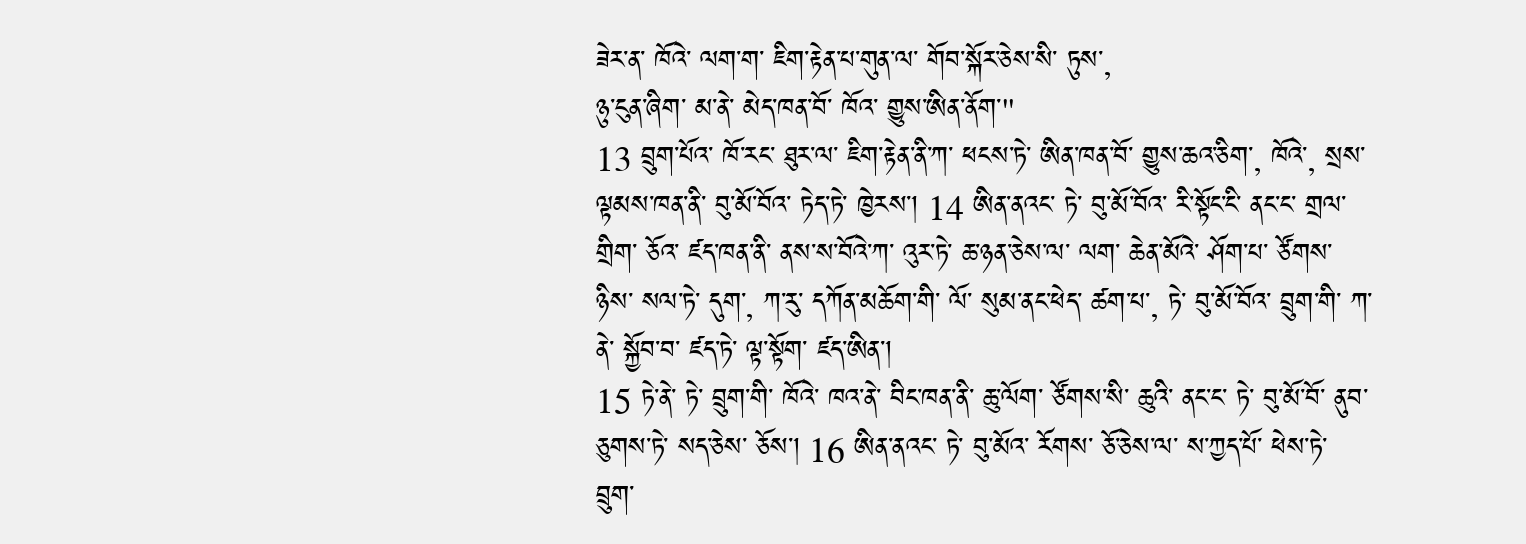ཟེར་ན་ ཁོའེ་ ལག་ག་ ཇིག་རྟེན་པ་གུན་ལ་ གོབ་སྐོར་ཅེས་སི་ ཏུས་,
ཉུ་ངུན་ཞིག་ མ་ནེ་ མེད་ཁན་བོ་ ཁོའ་ གྱུས་ཨིན་ནོག་"
13 བྲུག་པོའ་ ཁོ་རང་ ཐུར་ལ་ ཇིག་རྟེན་ནི་ཀ་ ཕངས་ཏེ་ ཨིན་ཁན་བོ་ གྱུས་ཆའ་ཅིག་, ཁོའེ་, སྲས་ ལྟམས་ཁན་ནི་ བུ་མོ་བོའ་ ཏེད་ཏེ་ ཁྱེརས་། 14 ཨིན་ནའང་ ཏེ་ བུ་མོ་བོའ་ རི་སྟོང་ངི་ ནང་ང་ གྲལ་གྲིག་ ཅོའ་ ཛད་ཁན་ནི་ ནས་ས་བོའེ་ཀ་ འུར་ཏེ་ ཆ་ཉན་ཅེས་ལ་ ལག་ ཆེན་མོའེ་ ཤོག་པ་ ཙོགས་ ཉིས་ སལ་ཏེ་ དུག་, ཀ་རུ་ དཀོན་མཆོག་གི་ ལོ་ སུམ་ནང་ཕེད་ ཚག་པ་, ཏེ་ བུ་མོ་བོའ་ བྲུག་གི་ ཀ་ནེ་ སྐྱོབ་བ་ ཛད་ཏེ་ ལྟ་སྟོག་ ཛད་ཨིན་།
15 ཏེ་ནེ་ ཏེ་ བྲུག་གི་ ཁོའེ་ ཁའ་ནེ་ བིང་ཁན་ནི་ ཆུ་ལོག་ ཙོགས་སི་ ཆུའི་ ནང་ང་ ཏེ་ བུ་མོ་བོ་ ནུབ་ཅུགས་ཏེ་ སད་ཅེས་ ཅོས་། 16 ཨིན་ནའང་ ཏེ་ བུ་མོའ་ རོགས་ ཅོ་ཅེས་ལ་ ས་ཀྱད་པོ་ ཕེས་ཏེ་ བྲུག་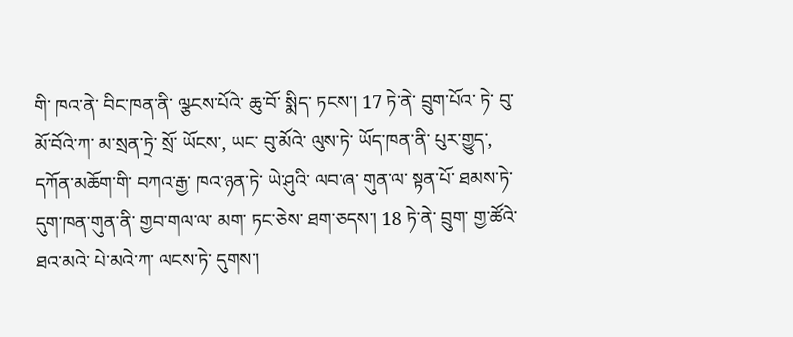གི་ ཁའ་ནེ་ བིང་ཁན་ནི་ ལྩངས་པོའེ་ ཆུ་བོ་ སྨིད་ ཏངས་། 17 ཏེ་ནེ་ བྲུག་པོའ་ ཏེ་ བུ་མོ་བོའེ་ཀ་ མ་སྲན་ཏྲེ་ སྲོ་ ཡོངས་, ཡང་ བུ་མོའེ་ ལུས་ཏེ་ ཡོད་ཁན་ནི་ པུར་གྱུད་, དཀོན་མཆོག་གི་ བཀའ་རྒྱ་ ཁའ་ཉན་ཏེ་ ཡེ་ཤུའི་ ལབ་ཞ་ གུན་ལ་ སྟན་པོ་ ཐམས་ཏེ་ དུག་ཁན་གུན་ནི་ གྱབ་གལ་ལ་ མག་ ཏང་ཅེས་ ཐག་ཅདས་། 18 ཏེ་ནེ་ བྲུག་ གྱ་ཚོའེ་ ཐའ་མའེ་ པེ་མའེ་ཀ་ ལངས་ཏེ་ དུགས་།